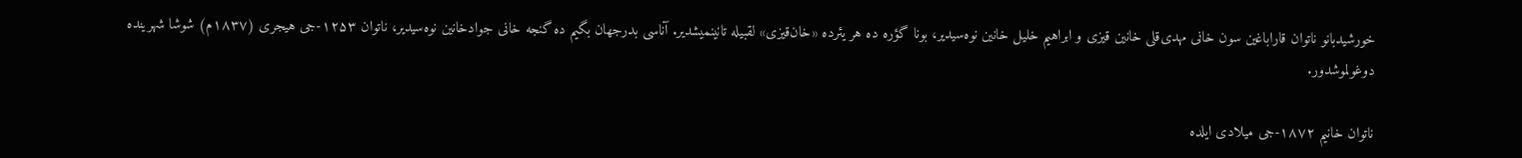خورشیدبانو ناتوان قاراباغین سون خانی مهدی‌قلی خانین قیزی و ابراهیم خلیل خانین نوه‌سیدیر، بونا گؤره ده هر یئرده «خان‌قیزی» لقبیله تانینمیشدیر. آناسی بدرجهان بگیم ده گنجه خانی جوادخانین نوه‌سیدیر، ناتوان ۱۲۵۳-جی هیجری (۱۸۳۷م) شوشا شهرینده دوغولموشدور.

ناتوان خانیم ۱۸۷۲-جی میلادی ایلده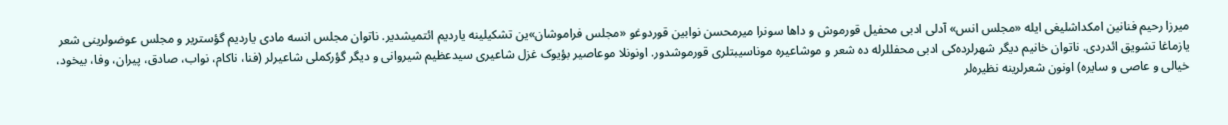میرزا رحیم فنانین امکداشلیغی ایله «مجلس انس» آدلی ادبی محفیل قورموش و داها سونرا میرمحسن نوابین قوردوغو «مجلس فراموشان»ین تشكیلینه یاردیم ائتمیشدیر. ناتوان مجلس انسه مادی یاردیم گؤستریر و مجلس عوضولرینی شعر یازماغا تشویق ائدردی. ناتوان خانیم دیگر شهرلرده‌کی ادبی محفللرله ده شعر و موشاعیره موناسیبتلری قورموشدور. اونونلا موعاصیر بؤیوک غزل شاعیری سیدعظیم شیروانی و دیگر گؤرکملی شاعیرلر (فنا، ‌ناکام، نواب، صادق، پیران، وفا، بیخود، خیالی و عاصی و سایره) اونون شعرلرینه نظیره‌لر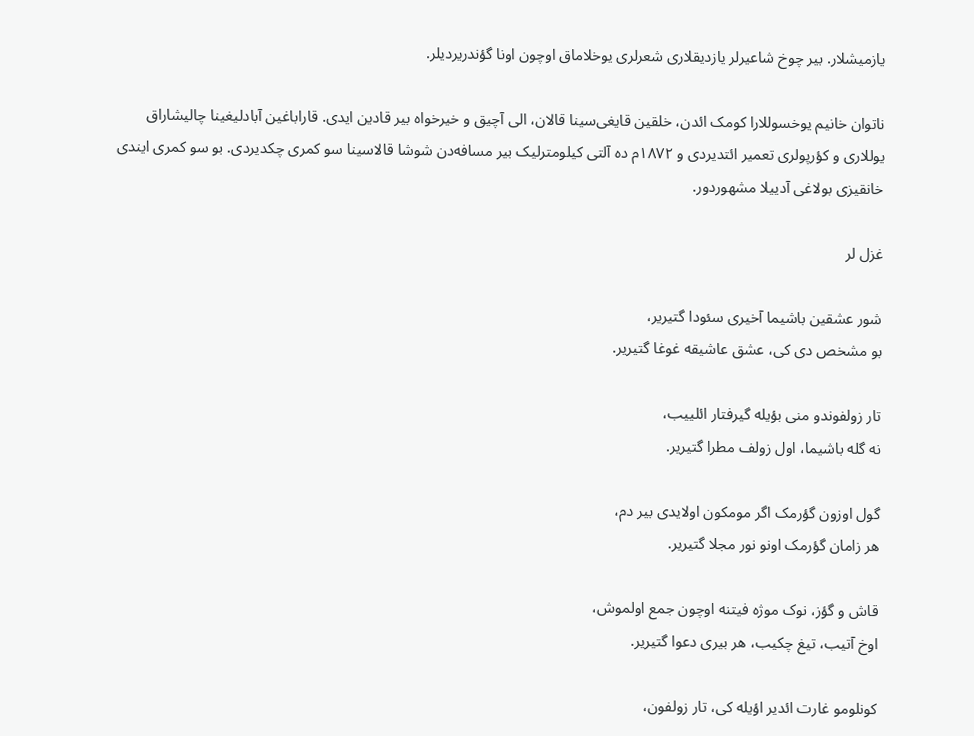یازمیشلار. بیر چوخ شاعیرلر یازدیقلاری شعرلری یوخلاماق اوچون اونا گؤندریردیلر.

ناتوان خانیم یوخسوللارا کومک ائدن، خلقین قایغی‌سینا قالان، الی آچیق و خیرخواه بیر قادین ایدی. قاراباغین آبادلیغینا چالیشاراق یوللاری و کؤرپولری تعمیر ائتدیردی و ۱۸۷۲م ده آلتی کیلومترلیک بیر مسافه‌دن شوشا قالاسینا سو کمری چکدیردی. بو سو کمری ایندی خانقیزی بولاغی آدییلا مشهوردور.

غزل لر

شور عشقین باشیما آخیری سئودا گتیریر،
بو مشخص دی کی، عشق عاشیقه غوغا گتیریر.

تار زولفوندو منی بؤیله گیرفتار ائلییب،
نه گله باشیما، اول زولف مطرا گتیریر.

گول اوزون گؤرمک اگر مومکون اولایدی بیر دم،
هر زامان گؤرمک اونو نور مجلا گتیریر.

قاش و گؤز، نوک موژه فیتنه اوچون جمع اولموش،
اوخ آتیب، تیغ چکیب، هر بیری دعوا گتیریر.

کونلومو غارت ائدیر اؤیله کی، تار زولفون،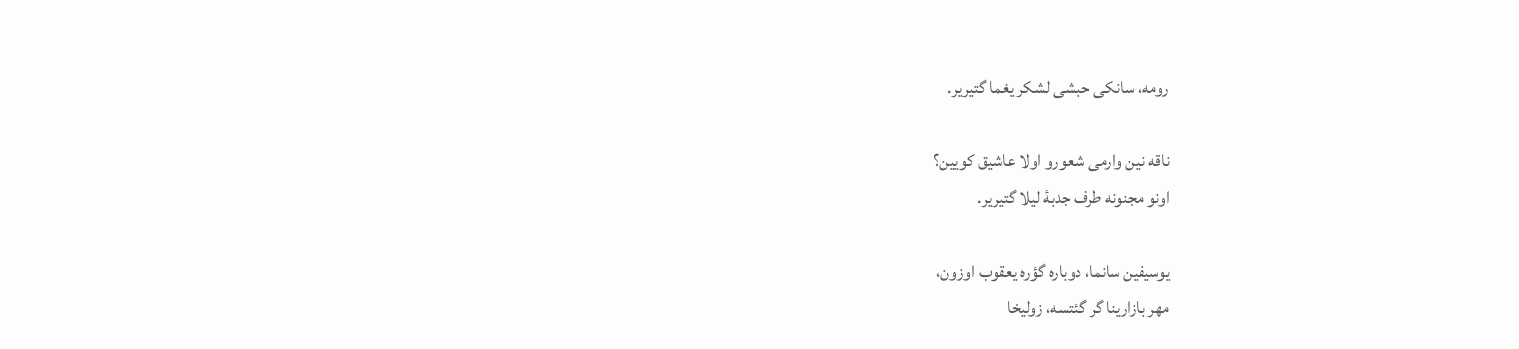رومه، سانکی حبشی لشکر یغما گتیریر.

ناقه نین وارمی شعورو اولا عاشیق کویین؟
اونو مجنونه طرف جدبۀ لیلا گتیریر.

یوسیفین سانما، دوباره گؤره یعقوب اوزون،
مهر بازارینا گر گئتسه، زولیخا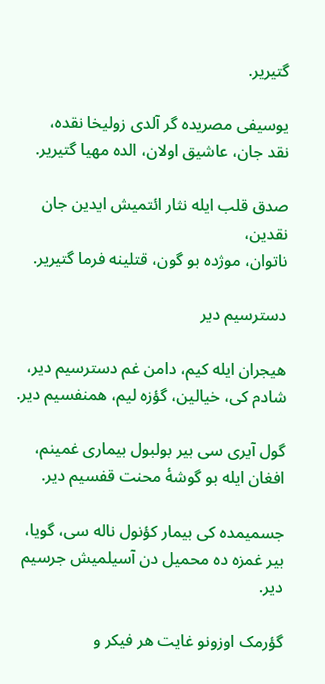گتیریر.

یوسیفی مصریده گر آلدی زولیخا نقده،
نقد جان، عاشیق اولان، الده مهیا گتیریر.

صدق قلب ایله نثار ائتمیش ایدین جان نقدین،
ناتوان، موژده بو گون، قتلینه فرما گتیریر.

دسترسیم دیر

هیجران ایله کیم، دامن غم دسترسیم دیر،
شادم کی، خیالین، گؤزه لیم، همنفسیم دیر.

گول آیری سی بیر بولبول بیماری غمینم،
افغان ایله بو گوشۀ محنت قفسیم دیر.

جسمیمده کی بیمار کؤنول ناله سی، گویا،
بیر غمزه ده محمیل دن آسیلمیش جرسیم دیر.

گؤرمک اوزونو غایت هر فیکر و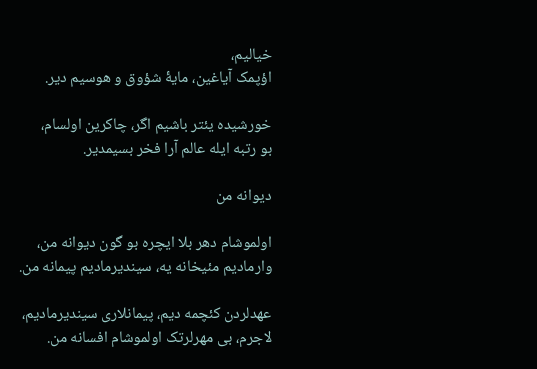خیالیم،
اؤپمک آیاغین، مایۀ شؤوق و هوسیم دیر.

خورشیده یئتر باشیم اگر، چاکرین اولسام،
بو رتبه ایله عالم آرا فخر بسیمدیر.

دیوانه من

اولموشام دهر بلا ایچره بو گون دیوانه من،
وارمادیم مئیخانه یه، سیندیرمادیم پیمانه من.

عهدلردن کئچمه دیم، پیمانلاری سیندیرمادیم،
لاجرم، بی مهرلرتک اولموشام افسانه من.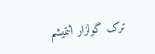ترک گولزار ائتمیشم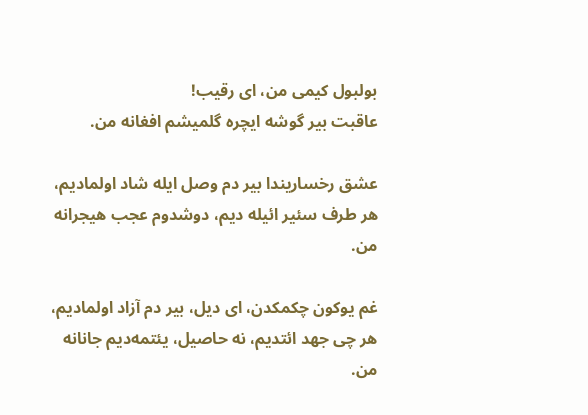بولبول کیمی من، ای رقیب!
عاقبت بیر گوشه ایچره گلمیشم افغانه من.

عشق رخساریندا بیر دم وصل ایله شاد اولمادیم،
هر طرف سئیر ائیله دیم، دوشدوم عجب هیجرانه من.

غم یوکون چکمکدن، ای دیل، بیر دم آزاد اولمادیم،
هر چی جهد ائتدیم، نه حاصیل، یئتمه‌دیم جانانه من.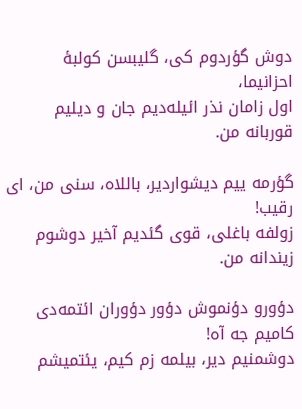دوش گؤردوم کی، گلیبسن کولبۀ احزانیما،
اول زامان نذر ائیله‌دیم جان و دیلیم قوربانه من.

گؤرمه ییم دیشواردیر، باللاه، سنی من، ای رقیب!
زولفه باغلی، قوی گئدیم آخیر دوشوم زیندانه من.

دؤورو دؤنموش دؤور دؤوران ائتمه‌دی کامیم جه آه!
دوشمنیم دیر، بیلمه زم کیم، یئتمیشم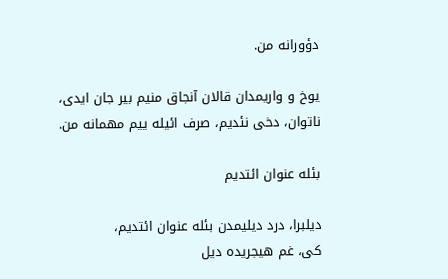دؤورانه من.

یوخ و واریمدان قالان آنجاق منیم بیر جان ایدی،
ناتوان، دخی نئدیم، صرف ائیله ییم مهمانه من.

بئله عنوان ائتدیم

دیلبرا، درد دیلیمدن بئله عنوان ائتدیم،
کی، غم هیجریده دیل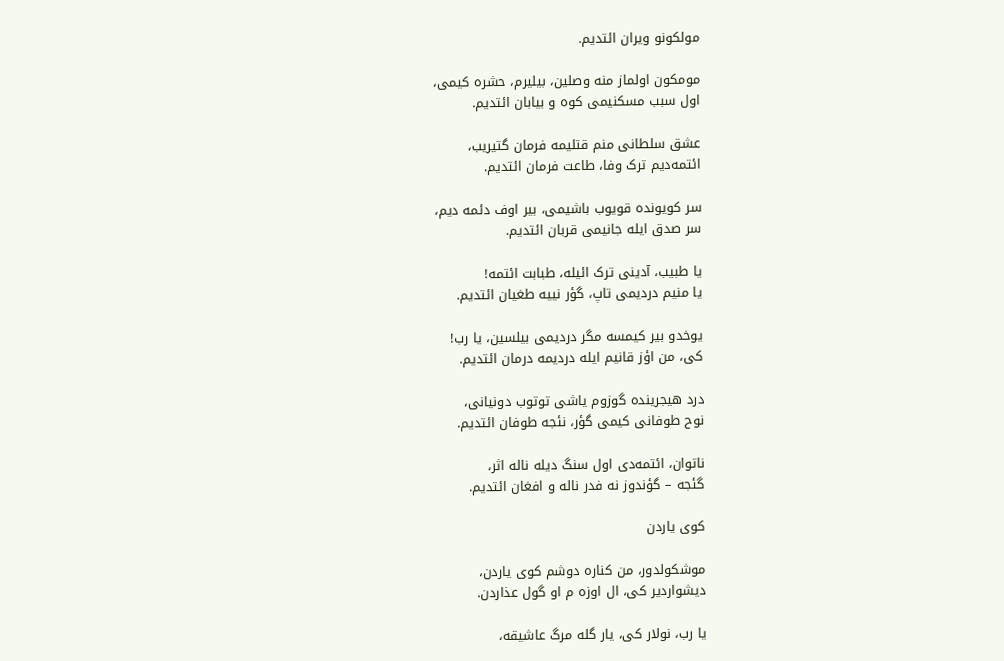مولکونو ویران ائتدیم.

مومکون اولماز منه وصلین، بیلیرم، حشره کیمی،
اول سبب مسکنیمی کوه و بیابان ائتدیم.

عشق سلطانی منم قتلیمه فرمان گتیریب،
ائتمه‌دیم ترک وفا، طاعت فرمان ائتدیم.

سر کویونده قویوب باشیمی، بیر اوف دئمه دیم،
سر صدق ایله جانیمی قربان ائتدیم.

یا طبیب، آدینی ترک ائیله، طبابت ائتمه!
یا منیم دردیمی تاپ، گؤر نییه طغیان ائتدیم.

یوخدو بیر کیمسه مگر دردیمی بیلسین، یا رب!
کی، من اؤز قانیم ایله دردیمه درمان ائتدیم.

درد هیجرینده گوزوم یاشی توتوب دونیانی،
نوح طوفانی کیمی گؤر، نئجه طوفان ائتدیم.

ناتوان، ائتمه‌دی اول سنگ دیله ناله اثر،
گئجه – گؤندوز نه فدر ناله و افغان ائتدیم.

کوی یاردن

موشکولدور، من کناره دوشم کوی یاردن،
دیشواردیر کی، ال اوزه م او گول عذاردن.

یا رب، نولار کی، یار گله مرگ عاشیقه،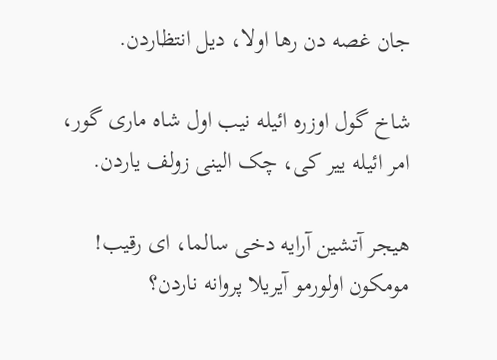جان غصه دن رها اولا، دیل انتظاردن.

شاخ گول اوزره ائیله نیب اول شاه ماری گور،
امر ائیله ییر کی، چک الینی زولف یاردن.

هیجر آتشین آرایه دخی سالما، ای رقیب!
مومکون اولورمو آیریلا پروانه ناردن؟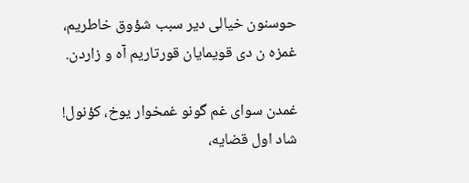حوسنون خیالی دیر سبب شؤوق خاطریم،
غمزه ن دی قویمایان قورتاریم آه و زاردن.

غمدن سوای غم گونو غمخوار یوخ، کؤنول!
شاد اول قضایه،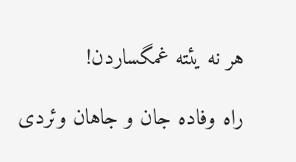هر نه یئته غمگساردن!

راه وفاده جان و جاهان وئردی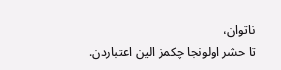ناتوان،
تا حشر اولونجا چکمز الین اعتباردن.